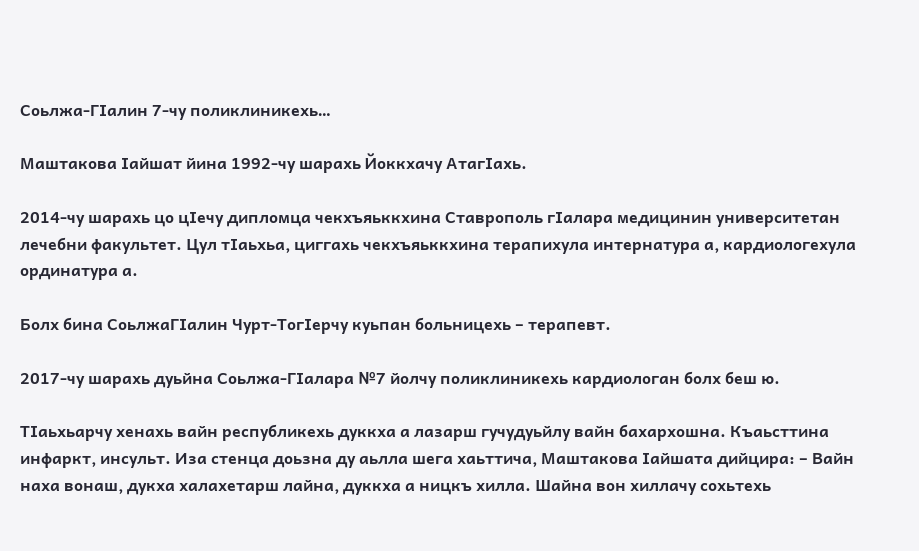Соьлжа-ГIалин 7-чу поликлиникехь…

Маштакова Iайшат йина 1992-чу шарахь Йоккхачу АтагIахь.

2014-чу шарахь цо цIечу дипломца чекхъяьккхина Ставрополь гIалара медицинин университетан лечебни факультет. Цул тIаьхьа, циггахь чекхъяьккхина терапихула интернатура а, кардиологехула ординатура а.

Болх бина СоьлжаГIалин Чурт-ТогIерчу куьпан больницехь – терапевт.

2017-чу шарахь дуьйна Соьлжа-ГIалара №7 йолчу поликлиникехь кардиологан болх беш ю.

ТIаьхьарчу хенахь вайн республикехь дуккха а лазарш гучудуьйлу вайн бахархошна. Къаьсттина инфаркт, инсульт. Иза стенца доьзна ду аьлла шега хаьттича, Маштакова Iайшата дийцира: – Вайн наха вонаш, дукха халахетарш лайна, дуккха а ницкъ хилла. Шайна вон хиллачу сохьтехь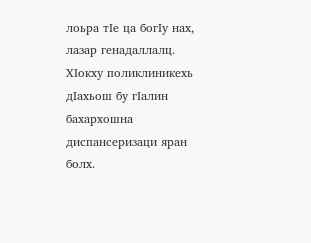лоьра тIе ца богIу нах, лазар генадаллалц. ХIокху поликлиникехь дIахьош бу гIалин бахархошна диспансеризаци яран болх.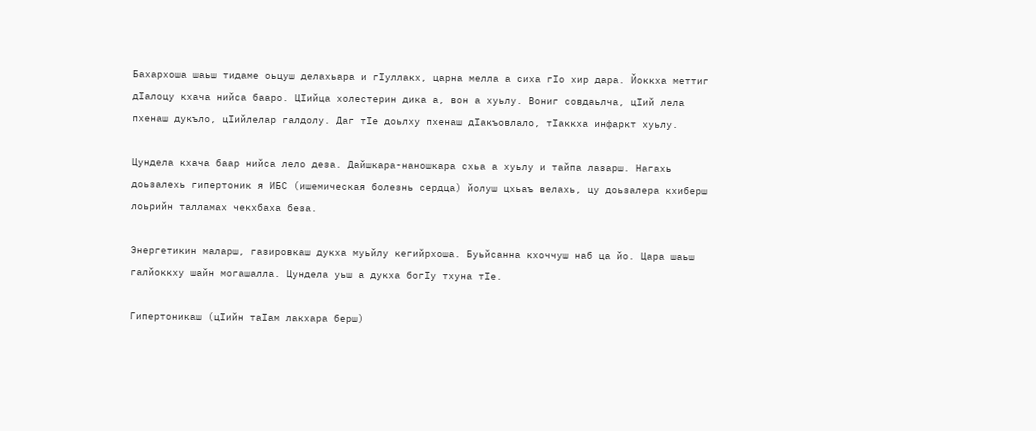Бахархоша шаьш тидаме оьцуш делахьара и гIуллакх, царна мелла а сиха гIо хир дара. Йоккха меттиг дIалоцу кхача нийса бааро. ЦIийца холестерин дика а, вон а хуьлу. Вониг совдаьлча, цIий лела пхенаш дукъло, цIийлелар галдолу. Даг тIе доьлху пхенаш дIакъовлало, тIаккха инфаркт хуьлу.

Цундела кхача баар нийса лело деза. Дайшкара-наношкара схьа а хуьлу и тайпа лазарш. Нагахь доьзалехь гипертоник я ИБС (ишемическая болезнь сердца) йолуш цхьаъ велахь, цу доьзалера кхиберш лоьрийн талламах чекхбаха беза.

Энергетикин маларш, газировкаш дукха муьйлу кегийрхоша. Буьйсанна кхоччуш наб ца йо. Цара шаьш галйоккху шайн могашалла. Цундела уьш а дукха богIу тхуна тIе.

Гипертоникаш (цIийн таIам лакхара берш)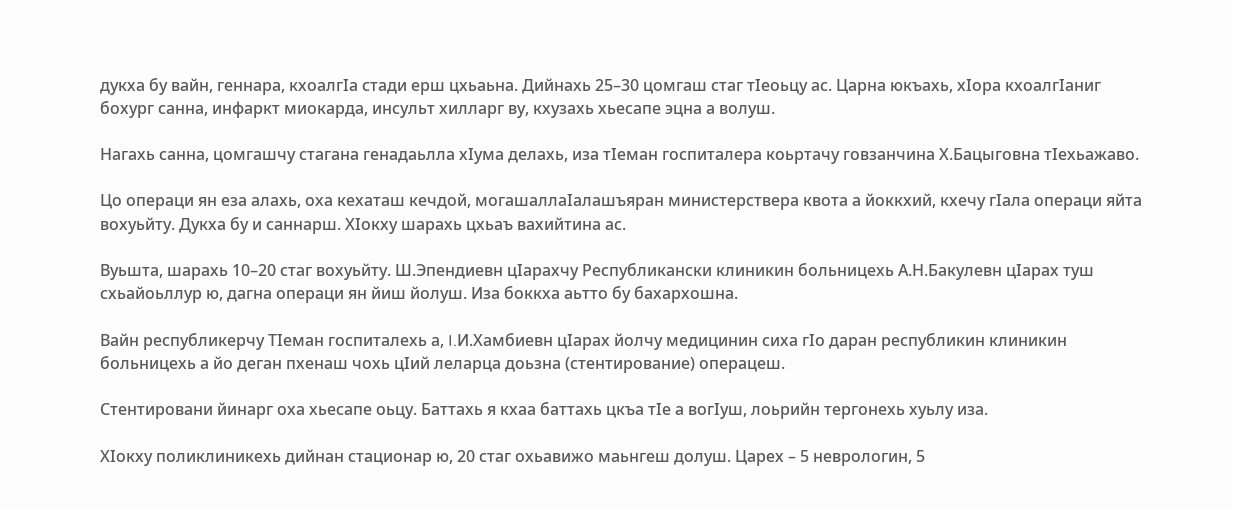дукха бу вайн, геннара, кхоалгIа стади ерш цхьаьна. Дийнахь 25–30 цомгаш стаг тIеоьцу ас. Царна юкъахь, хIора кхоалгIаниг бохург санна, инфаркт миокарда, инсульт хилларг ву, кхузахь хьесапе эцна а волуш.

Нагахь санна, цомгашчу стагана генадаьлла хIума делахь, иза тIеман госпиталера коьртачу говзанчина Х.Бацыговна тIехьажаво.

Цо операци ян еза алахь, оха кехаташ кечдой, могашаллаIалашъяран министерствера квота а йоккхий, кхечу гIала операци яйта вохуьйту. Дукха бу и саннарш. ХIокху шарахь цхьаъ вахийтина ас.

Вуьшта, шарахь 10–20 стаг вохуьйту. Ш.Эпендиевн цIарахчу Республикански клиникин больницехь А.Н.Бакулевн цIарах туш схьайоьллур ю, дагна операци ян йиш йолуш. Иза боккха аьтто бу бахархошна.

Вайн республикерчу ТIеман госпиталехь а, I.И.Хамбиевн цIарах йолчу медицинин сиха гIо даран республикин клиникин больницехь а йо деган пхенаш чохь цIий леларца доьзна (стентирование) операцеш.

Стентировани йинарг оха хьесапе оьцу. Баттахь я кхаа баттахь цкъа тIе а вогIуш, лоьрийн тергонехь хуьлу иза.

ХIокху поликлиникехь дийнан стационар ю, 20 стаг охьавижо маьнгеш долуш. Царех – 5 неврологин, 5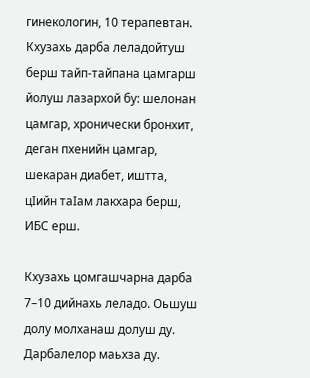гинекологин, 10 терапевтан. Кхузахь дарба леладойтуш берш тайп-тайпана цамгарш йолуш лазархой бу: шелонан цамгар, хронически бронхит, деган пхенийн цамгар, шекаран диабет, иштта, цIийн таIам лакхара берш, ИБС ерш.

Кхузахь цомгашчарна дарба 7–10 дийнахь леладо. Оьшуш долу молханаш долуш ду. Дарбалелор маьхза ду.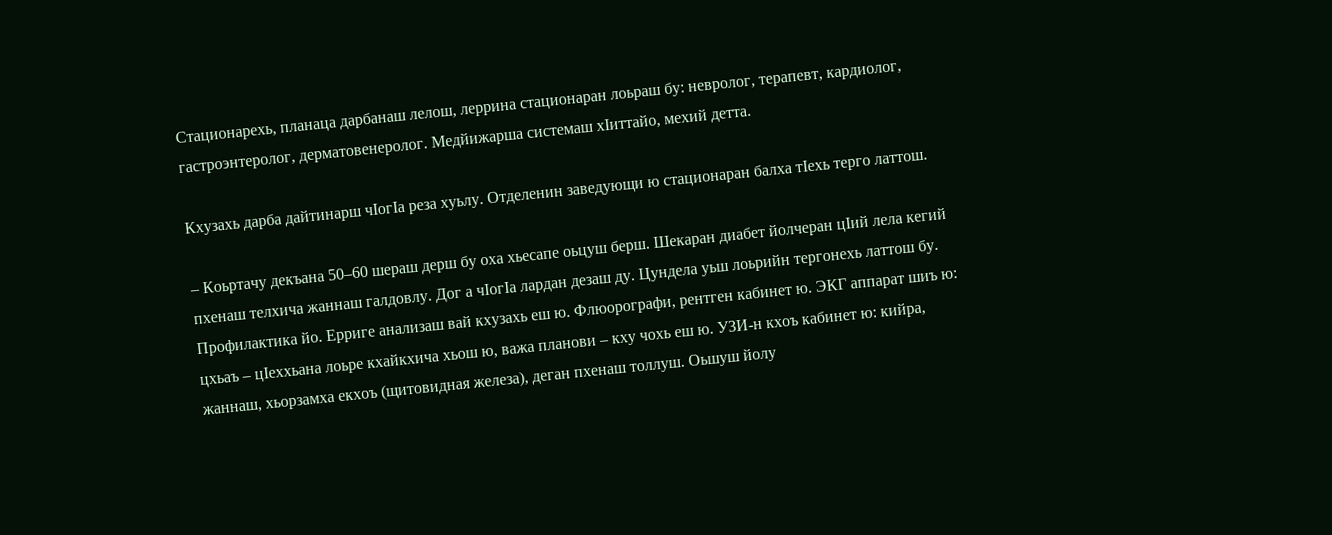Стационарехь, планаца дарбанаш лелош, леррина стационаран лоьраш бу: невролог, терапевт, кардиолог, гастроэнтеролог, дерматовенеролог. Медйижарша системаш хIиттайо, мехий детта.

Кхузахь дарба дайтинарш чIогIа реза хуьлу. Отделенин заведующи ю стационаран балха тIехь терго латтош.

– Коьртачу декъана 50–60 шераш дерш бу оха хьесапе оьцуш берш. Шекаран диабет йолчеран цIий лела кегий пхенаш телхича жаннаш галдовлу. Дог а чIогIа лардан дезаш ду. Цундела уьш лоьрийн тергонехь латтош бу. Профилактика йо. Ерриге анализаш вай кхузахь еш ю. Флюорографи, рентген кабинет ю. ЭКГ аппарат шиъ ю: цхьаъ – цIеххьана лоьре кхайкхича хьош ю, важа планови – кху чохь еш ю. УЗИ-н кхоъ кабинет ю: кийра, жаннаш, хьорзамха екхоъ (щитовидная железа), деган пхенаш толлуш. Оьшуш йолу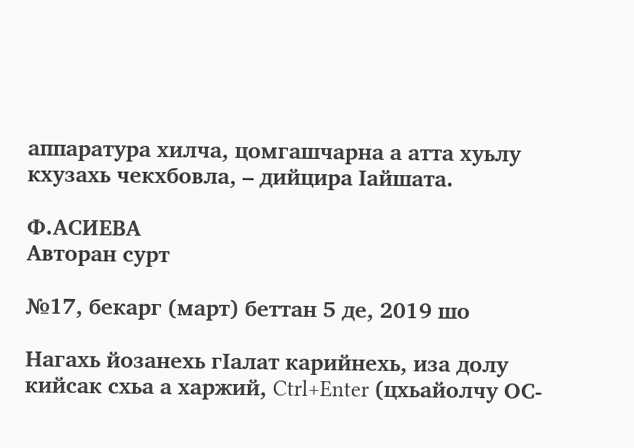аппаратура хилча, цомгашчарна а атта хуьлу кхузахь чекхбовла, – дийцира Iайшата.

Ф.АСИЕВА
Авторан сурт

№17, бекарг (март) беттан 5 де, 2019 шо

Нагахь йозанехь гIалат карийнехь, иза долу кийсак схьа а харжий, Ctrl+Enter (цхьайолчу ОС-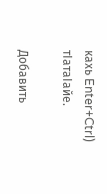кахь Enter+Ctrl) тIатаIайе.

Добавить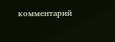комментарий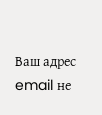Ваш адрес email не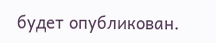будет опубликован.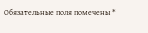Обязательные поля помечены *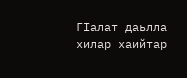ГIалат даьлла хилар хаийтар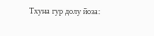Тхуна гур долу йоза: